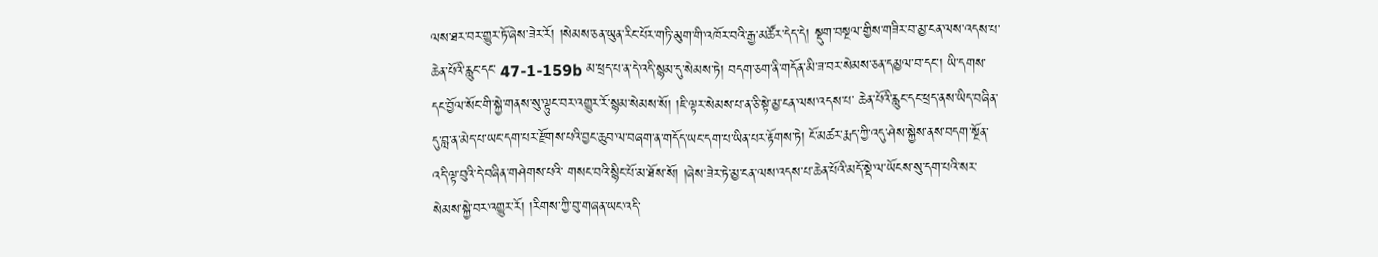ལས་ཐར་བར་གྱུར་ཏོ་ཞེས་ཟེར་རོ། །སེམས་ཅན་ཡུན་རིང་པོར་གཏི་མུག་གི་འཁོར་བའི་རྒྱ་མཚོར་དེད་དེ། སྡུག་བསྔལ་གྱིས་གཟིར་བ་མྱ་ངན་ལས་འདས་པ་ཆེན་པོའི་རླུང་དང་ 47-1-159b མ་ཕྲད་པ་ན་དེ་འདི་སྙམ་དུ་སེམས་ཏེ། བདག་ཅག་ནི་གདོན་མི་ཟ་བར་སེམས་ཅན་དམྱལ་བ་དང་། ཡི་དགས་དང་བྱོལ་སོང་གི་སྐྱེ་གནས་སུ་ལྟུང་བར་འགྱུར་རོ་སྙམ་སེམས་སོ། །ཇི་ལྟར་སེམས་པ་ན་ཅི་སྟེ་མྱ་ངན་ལས་འདས་པ་ ཆེན་པོའི་རླུང་དང་ཕྲད་ནས་ཡིད་བཞིན་དུ་བླ་ན་མེད་པ་ཡང་དག་པར་རྫོགས་པའི་བྱང་ཆུབ་ལ་བཞག་ན་གདོད་ཡང་དག་པ་ཡིན་པར་རྟོགས་ཏེ། ངོ་མཚར་རྨད་ཀྱི་འདུ་ཤེས་སྐྱེས་ནས་བདག་སྔོན་འདི་ལྟ་བུའི་དེ་བཞིན་གཤེགས་པའི་ གསང་བའི་སྙིང་པོ་མ་ཐོས་སོ། །ཞེས་ཟེར་ཏེ་མྱ་ངན་ལས་འདས་པ་ཆེན་པོའི་མདོ་སྡེ་ལ་ཡོངས་སུ་དག་པའི་སར་སེམས་སྐྱེ་བར་འགྱུར་རོ། །རིགས་ཀྱི་བུ་གཞན་ཡང་འདི་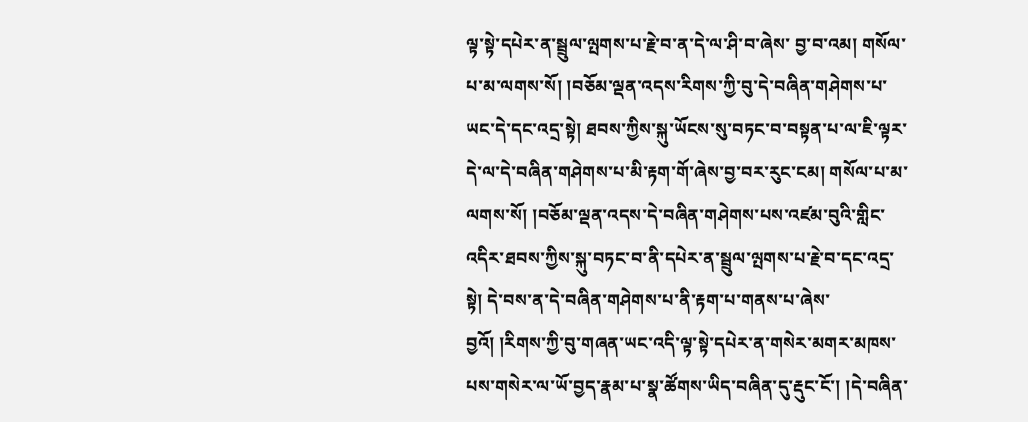ལྟ་སྟེ་དཔེར་ན་སྦྲུལ་ལྤགས་པ་རྗེ་བ་ན་དེ་ལ་ཤི་བ་ཞེས་ བྱ་བ་འམ། གསོལ་པ་མ་ལགས་སོ། །བཅོམ་ལྡན་འདས་རིགས་ཀྱི་བུ་དེ་བཞིན་གཤེགས་པ་ཡང་དེ་དང་འདྲ་སྟེ། ཐབས་ཀྱིས་སྐུ་ཡོངས་སུ་བཏང་བ་བསྟན་པ་ལ་ཇི་ལྟར་དེ་ལ་དེ་བཞིན་གཤེགས་པ་མི་རྟག་གོ་ཞེས་བྱ་བར་རུང་ངམ། གསོལ་པ་མ་ལགས་སོ། །བཅོམ་ལྡན་འདས་དེ་བཞིན་གཤེགས་པས་འཛམ་བུའི་གླིང་འདིར་ཐབས་ཀྱིས་སྐུ་བཏང་བ་ནི་དཔེར་ན་སྦྲུལ་ལྤགས་པ་རྗེ་བ་དང་འདྲ་སྟེ། དེ་བས་ན་དེ་བཞིན་གཤེགས་པ་ནི་རྟག་པ་གནས་པ་ཞེས་ བྱའོ། །རིགས་ཀྱི་བུ་གཞན་ཡང་འདི་ལྟ་སྟེ་དཔེར་ན་གསེར་མགར་མཁས་པས་གསེར་ལ་ཡོ་བྱད་རྣམ་པ་སྣ་ཚོགས་ཡིད་བཞིན་དུ་རྡུང་ངོ་། །དེ་བཞིན་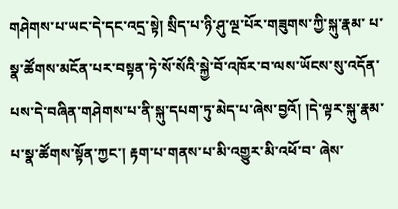གཤེགས་པ་ཡང་དེ་དང་འདྲ་སྟེ། སྲིད་པ་ཉི་ཤུ་ལྔ་པོར་གཟུགས་ཀྱི་སྐུ་རྣམ་ པ་སྣ་ཚོགས་མངོན་པར་བསྟན་ཏེ་སོ་སོའི་སྐྱེ་བོ་འཁོར་བ་ལས་ཡོངས་སུ་འདོན་པས་དེ་བཞིན་གཤེགས་པ་ནི་སྐུ་དཔག་ཏུ་མེད་པ་ཞེས་བྱའོ། །དེ་ལྟར་སྐུ་རྣམ་པ་སྣ་ཚོགས་སྟོན་ཀྱང་། རྟག་པ་གནས་པ་མི་འགྱུར་མི་འཕོ་བ་ ཞེས་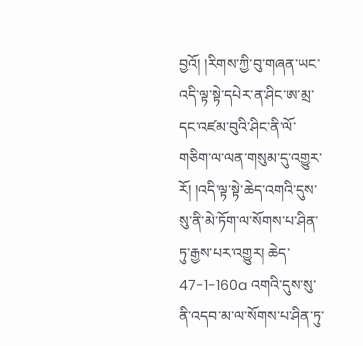བྱའོ། །རིགས་ཀྱི་བུ་གཞན་ཡང་འདི་ལྟ་སྟེ་དཔེར་ན་ཤིང་ཨ་མྲ་དང་འཛམ་བུའི་ཤིང་ནི་ལོ་གཅིག་ལ་ལན་གསུམ་དུ་འགྱུར་རོ། །འདི་ལྟ་སྟེ་ཆེད་འགའི་དུས་སུ་ནི་མེ་ཏོག་ལ་སོགས་པ་ཤིན་ཏུ་རྒྱས་པར་འགྱུར། ཆེད་ 47-1-160a འགའི་དུས་སུ་ནི་འདབ་མ་ལ་སོགས་པ་ཤིན་ཏུ་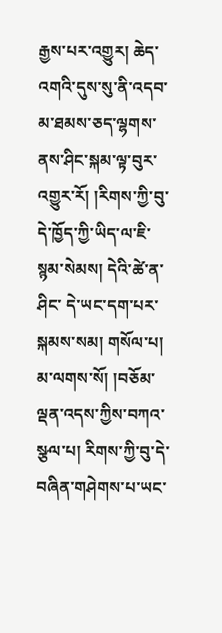རྒྱས་པར་འགྱུར། ཆེད་འགའི་དུས་སུ་ནི་འདབ་མ་ཐམས་ཅད་ལྷགས་ནས་ཤིང་སྐམ་ལྟ་བུར་འགྱུར་རོ། །རིགས་ཀྱི་བུ་དེ་ཁྱོད་ཀྱི་ཡིད་ལ་ཇི་སྙམ་སེམས། དེའི་ཚེ་ན་ཤིང་ དེ་ཡང་དག་པར་སྐམས་སམ། གསོལ་པ། མ་ལགས་སོ། །བཅོམ་ལྡན་འདས་ཀྱིས་བཀའ་སྩལ་པ། རིགས་ཀྱི་བུ་དེ་བཞིན་གཤེགས་པ་ཡང་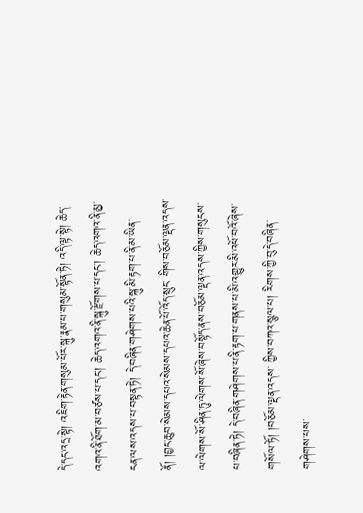དེ་དང་འདྲ་སྟེ། འཇིག་རྟེན་གསུམ་པོར་སྐུ་རྣམ་པ་གསུམ་སྟོན་ཏེ། འདི་ལྟ་སྟེ། ཆེད་འགའ་ནི་ཐོག་མ་བཙས་པ་དང་། ཆེད་འགའ་ནི་སྐུ་རྫོགས་པ་དང་། ཆེད་འགའ་ནི་མྱ་ངན་ལས་འདས་པ་བསྟན་ཏེ། དེ་བཞིན་གཤེགས་པའི་སྐུ་མི་རྟག་པ་ནི་མ་ཡིན་ནོ། །བྱང་ཆུབ་སེམས་དཔའ་སེམས་དཔའ་ཆེན་པོ་འོད་སྲུང་ གིས་བཅོམ་ལྡན་འདས་ལ་ལེགས་སོ་ཤིན་ཏུ་ལེགས་སོ་ཞེས་བསྟོད་ནས་བཅོམ་ལྡན་འདས་ཀྱིས་གསུངས་པ་བཞིན་ཏེ། དེ་བཞིན་གཤེགས་པ་ནི་རྟག་པ་གནས་པ་མི་འགྱུར་མི་འཕོ་བའོ་ཞེས་གསོལ་ཏོ། །བཅོམ་ལྡན་འདས་ ཀྱིས་བཀའ་སྩལ་པ། རིགས་ཀྱི་བུ་དེ་བཞིན་གཤེགས་པས་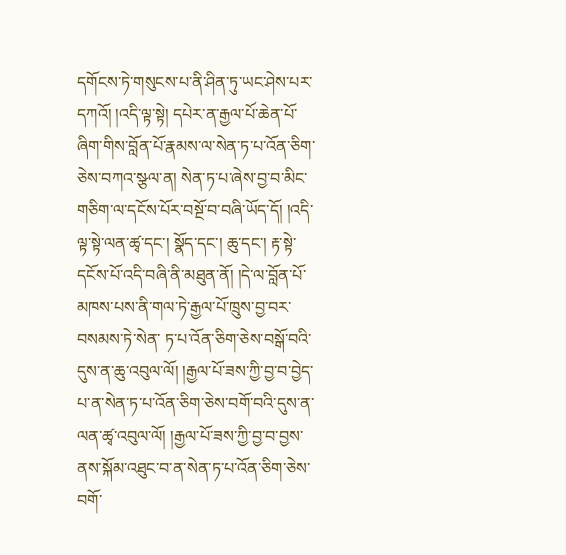དགོངས་ཏེ་གསུངས་པ་ནི་ཤིན་ཏུ་ཡང་ཤེས་པར་དཀའོ། །འདི་ལྟ་སྟེ། དཔེར་ན་རྒྱལ་པོ་ཆེན་པོ་ཞིག་གིས་བློན་པོ་རྣམས་ལ་སེན་ཏ་པ་འོན་ཅིག་ཅེས་བཀའ་སྩལ་ན། སེན་ཏ་པ་ཞེས་བྱ་བ་མིང་གཅིག་ལ་དངོས་པོར་བསྔོ་བ་བཞི་ཡོད་དོ། །འདི་ལྟ་སྟེ་ལན་ཚྭ་དང་། སྣོད་དང་། ཆུ་དང་། རྟ་སྟེ་དངོས་པོ་འདི་བཞི་ནི་མཐུན་ནོ། །དེ་ལ་བློན་པོ་མཁས་པས་ནི་གལ་ཏེ་རྒྱལ་པོ་ཁྲུས་བྱ་བར་བསམས་ཏེ་སེན་ ཏ་པ་འོན་ཅིག་ཅེས་བསྒོ་བའི་དུས་ན་ཆུ་འབུལ་ལོ། །རྒྱལ་པོ་ཟས་ཀྱི་བྱ་བ་བྱེད་པ་ན་སེན་ཏ་པ་འོན་ཅིག་ཅེས་བགོ་བའི་དུས་ན་ལན་ཚྭ་འབུལ་ལོ། །རྒྱལ་པོ་ཟས་ཀྱི་བྱ་བ་བྱས་ནས་སྐོམ་འཐུང་བ་ན་སེན་ཏ་པ་འོན་ཅིག་ཅེས་བགོ་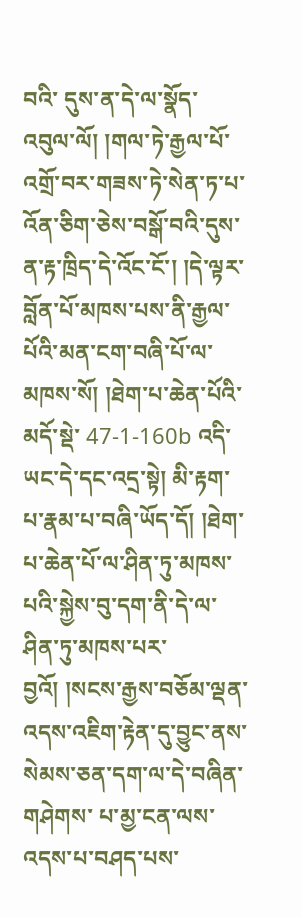བའི་ དུས་ན་དེ་ལ་སྣོད་འབུལ་ལོ། །གལ་ཏེ་རྒྱལ་པོ་འགྲོ་བར་གཟས་ཏེ་སེན་ཏ་པ་འོན་ཅིག་ཅེས་བསྒོ་བའི་དུས་ན་རྟ་ཁྲིད་དེ་འོང་ངོ་། །དེ་ལྟར་བློན་པོ་མཁས་པས་ནི་རྒྱལ་པོའི་མན་ངག་བཞི་པོ་ལ་མཁས་སོ། །ཐེག་པ་ཆེན་པོའི་མདོ་སྡེ་ 47-1-160b འདི་ཡང་དེ་དང་འདྲ་སྟེ། མི་རྟག་པ་རྣམ་པ་བཞི་ཡོད་དོ། །ཐེག་པ་ཆེན་པོ་ལ་ཤིན་ཏུ་མཁས་པའི་སྐྱེས་བུ་དག་ནི་དེ་ལ་ཤིན་ཏུ་མཁས་པར་བྱའོ། །སངས་རྒྱས་བཅོམ་ལྡན་འདས་འཇིག་རྟེན་དུ་བྱུང་ནས་སེམས་ཅན་དག་ལ་དེ་བཞིན་གཤེགས་ པ་མྱ་ངན་ལས་འདས་པ་བཤད་པས་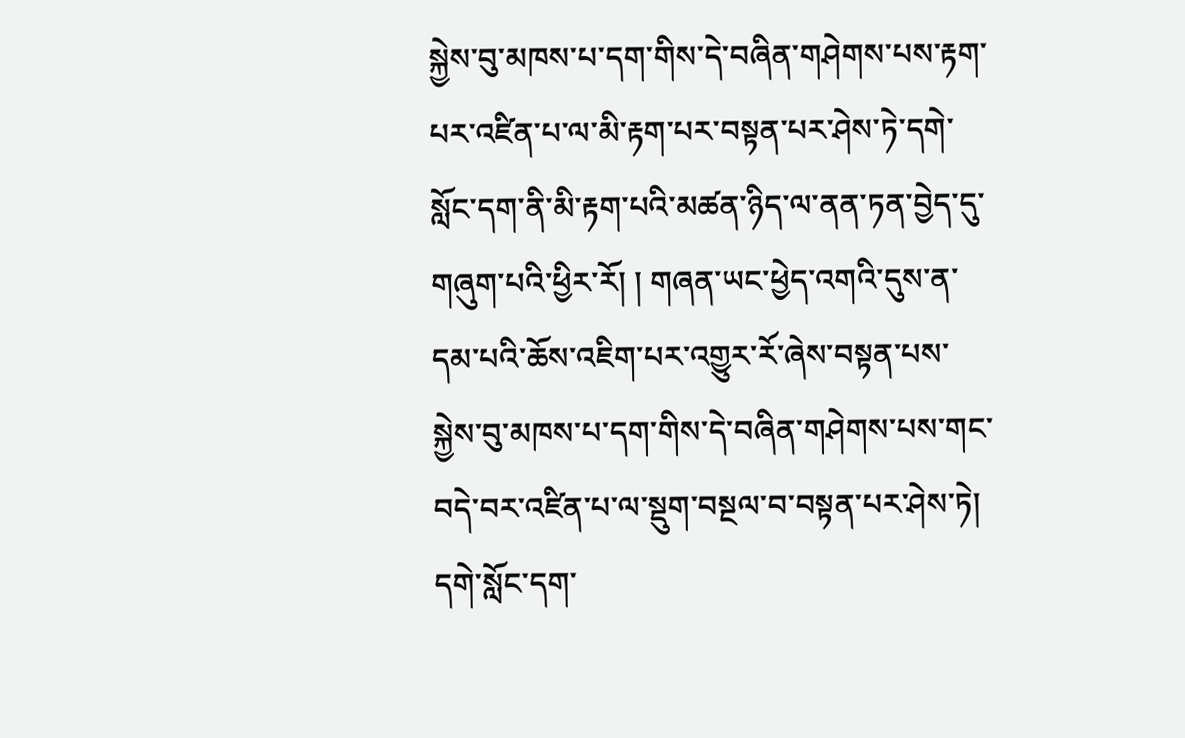སྐྱེས་བུ་མཁས་པ་དག་གིས་དེ་བཞིན་གཤེགས་པས་རྟག་པར་འཛིན་པ་ལ་མི་རྟག་པར་བསྟན་པར་ཤེས་ཏེ་དགེ་སློང་དག་ནི་མི་རྟག་པའི་མཚན་ཉིད་ལ་ནན་ཏན་བྱེད་དུ་གཞུག་པའི་ཕྱིར་རོ། ། གཞན་ཡང་ཕྱེད་འགའི་དུས་ན་དམ་པའི་ཆོས་འཇིག་པར་འགྱུར་རོ་ཞེས་བསྟན་པས་སྐྱེས་བུ་མཁས་པ་དག་གིས་དེ་བཞིན་གཤེགས་པས་གང་བདེ་བར་འཛིན་པ་ལ་སྡུག་བསྔལ་བ་བསྟན་པར་ཤེས་ཏེ། དགེ་སློང་དག་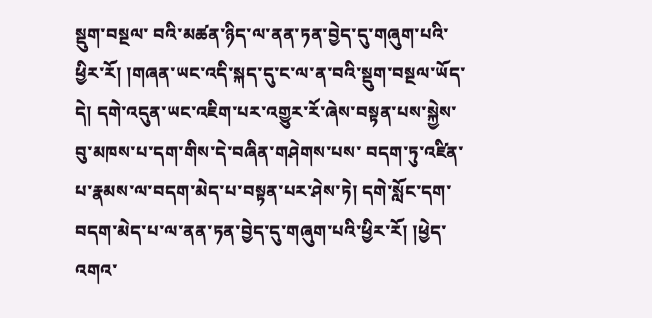སྡུག་བསྔལ་ བའི་མཚན་ཉིད་ལ་ནན་ཏན་བྱེད་དུ་གཞུག་པའི་ཕྱིར་རོ། །གཞན་ཡང་འདི་སྐད་དུ་ང་ལ་ན་བའི་སྡུག་བསྔལ་ཡོད་དེ། དགེ་འདུན་ཡང་འཇིག་པར་འགྱུར་རོ་ཞེས་བསྟན་པས་སྐྱེས་བུ་མཁས་པ་དག་གིས་དེ་བཞིན་གཤེགས་པས་ བདག་ཏུ་འཛིན་པ་རྣམས་ལ་བདག་མེད་པ་བསྟན་པར་ཤེས་ཏེ། དགེ་སློང་དག་བདག་མེད་པ་ལ་ནན་ཏན་བྱེད་དུ་གཞུག་པའི་ཕྱིར་རོ། །ཕྱེད་འགའ་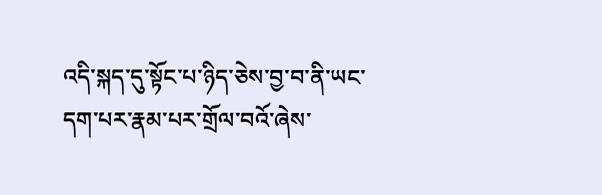འདི་སྐད་དུ་སྟོང་པ་ཉིད་ཅེས་བྱ་བ་ནི་ཡང་དག་པར་རྣམ་པར་གྲོལ་བའོ་ཞེས་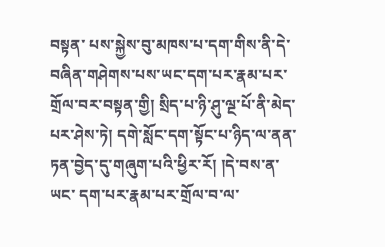བསྟན་ པས་སྐྱེས་བུ་མཁས་པ་དག་གིས་ནི་དེ་བཞིན་གཤེགས་པས་ཡང་དག་པར་རྣམ་པར་གྲོལ་བར་བསྟན་གྱི། སྲིད་པ་ཉི་ཤུ་ལྔ་པོ་ནི་མེད་པར་ཤེས་ཏེ། དགེ་སློང་དག་སྟོང་པ་ཉིད་ལ་ནན་ཏན་བྱེད་དུ་གཞུག་པའི་ཕྱིར་རོ། །དེ་བས་ན་ཡང་ དག་པར་རྣམ་པར་གྲོལ་བ་ལ་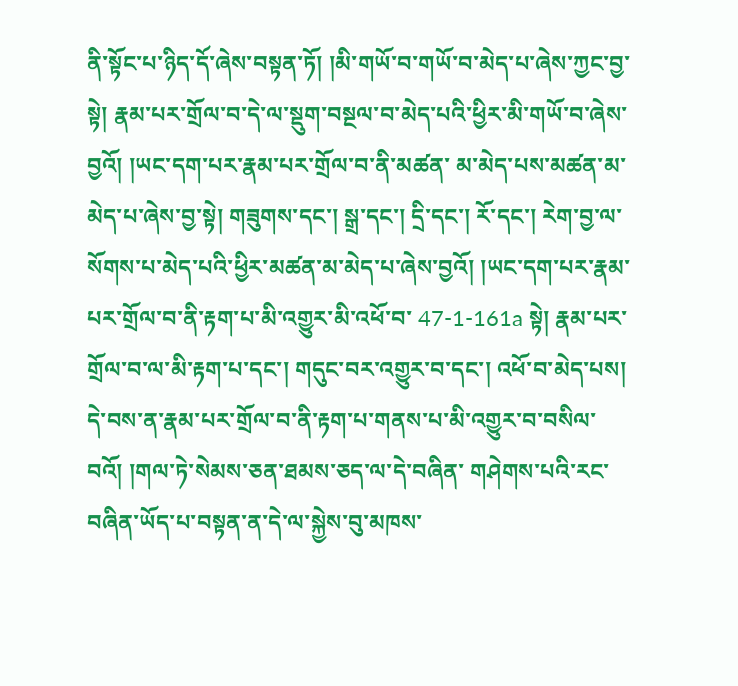ནི་སྟོང་པ་ཉིད་དོ་ཞེས་བསྟན་ཏོ། །མི་གཡོ་བ་གཡོ་བ་མེད་པ་ཞེས་ཀྱང་བྱ་སྟེ། རྣམ་པར་གྲོལ་བ་དེ་ལ་སྡུག་བསྔལ་བ་མེད་པའི་ཕྱིར་མི་གཡོ་བ་ཞེས་བྱའོ། །ཡང་དག་པར་རྣམ་པར་གྲོལ་བ་ནི་མཚན་ མ་མེད་པས་མཚན་མ་མེད་པ་ཞེས་བྱ་སྟེ། གཟུགས་དང་། སྒྲ་དང་། དྲི་དང་། རོ་དང་། རེག་བྱ་ལ་སོགས་པ་མེད་པའི་ཕྱིར་མཚན་མ་མེད་པ་ཞེས་བྱའོ། །ཡང་དག་པར་རྣམ་པར་གྲོལ་བ་ནི་རྟག་པ་མི་འགྱུར་མི་འཕོ་བ་ 47-1-161a སྟེ། རྣམ་པར་གྲོལ་བ་ལ་མི་རྟག་པ་དང་། གདུང་བར་འགྱུར་བ་དང་། འཕོ་བ་མེད་པས། དེ་བས་ན་རྣམ་པར་གྲོལ་བ་ནི་རྟག་པ་གནས་པ་མི་འགྱུར་བ་བསིལ་བའོ། །གལ་ཏེ་སེམས་ཅན་ཐམས་ཅད་ལ་དེ་བཞིན་ གཤེགས་པའི་རང་བཞིན་ཡོད་པ་བསྟན་ན་དེ་ལ་སྐྱེས་བུ་མཁས་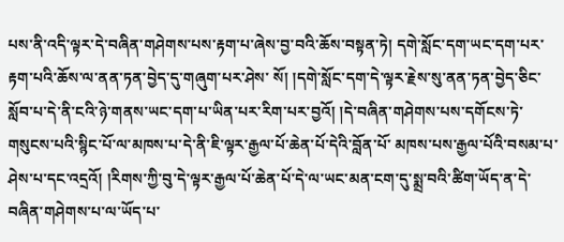པས་ནི་འདི་ལྟར་དེ་བཞིན་གཤེགས་པས་རྟག་པ་ཞེས་བྱ་བའི་ཆོས་བསྟན་ཏེ། དགེ་སློང་དག་ཡང་དག་པར་རྟག་པའི་ཆོས་ལ་ནན་ཏན་བྱེད་དུ་གཞུག་པར་ཤེས་ སོ། །དགེ་སློང་དག་དེ་ལྟར་རྗེས་སུ་ནན་ཏན་བྱེད་ཅིང་སློབ་པ་དེ་ནི་ངའི་ཉེ་གནས་ཡང་དག་པ་ཡིན་པར་རིག་པར་བྱའོ། །དེ་བཞིན་གཤེགས་པས་དགོངས་ཏེ་གསུངས་པའི་སྙིང་པོ་ལ་མཁས་པ་དེ་ནི་ཇི་ལྟར་རྒྱལ་པོ་ཆེན་པོ་དེའི་བློན་པོ་ མཁས་པས་རྒྱལ་པོའི་བསམ་པ་ཤེས་པ་དང་འདྲའོ། །རིགས་ཀྱི་བུ་དེ་ལྟར་རྒྱལ་པོ་ཆེན་པོ་དེ་ལ་ཡང་མན་ངག་དུ་སྨྲ་བའི་ཚིག་ཡོད་ན་དེ་བཞིན་གཤེགས་པ་ལ་ཡོད་པ་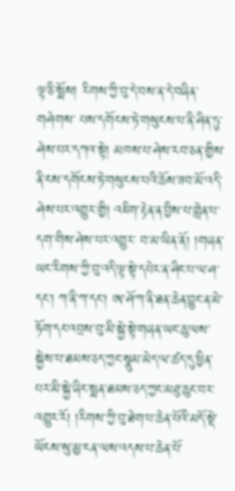ལྟ་ཅི་སྨོས། རིགས་ཀྱི་བུ་དེ་བས་ན་དེ་བཞིན་གཤེགས་ པས་དགོངས་ཏེ་གསུངས་པ་ནི་ཤིན་ཏུ་ཤེས་པར་དཀའ་སྟེ། མཁས་པ་ཤེས་རབ་ཅན་གྱིས་ནི་ངས་དགོངས་ཏེ་གསུངས་པའི་ཆོས་ཟབ་མོ་འདི་ཤེས་པར་འགྱུར་གྱི། འཇིག་རྟེན་ན་བྱིས་པ་གླེན་པ་དག་གིས་ཤེས་པར་འགྱུར་ བ་མ་ཡིན་ནོ། །གཞན་ཡང་རིགས་ཀྱི་བུ་འདི་ལྟ་སྟེ་དཔེར་ན་ཤིང་པ་ལ་ཤ་དང་། ཀ་ནི་ཀ་དང་། ཨ་ཤོ་ཀ་ནི་ཐན་ཆེན་བྱུང་ན་མེ་ཏོག་དང་འབྲས་བུ་མི་སྐྱེ་སྟེ་གཞན་ཡང་ཆུ་ལས་སྐྱེས་པ་ཐམས་ཅད་ཀྱང་སྣུམ་མེད་ལ་ཚད་དུ་ཕྱིན་ པར་མི་སྐྱེ་ཞིང་སྨན་ཐམས་ཅད་ཀྱང་མཐུ་ཆུང་བར་འགྱུར་རོ། །རིགས་ཀྱི་བུ་ཐེག་པ་ཆེན་པོའི་མདོ་སྡེ་ཡོངས་སུ་མྱ་ངན་ལས་འདས་པ་ཆེན་པོ་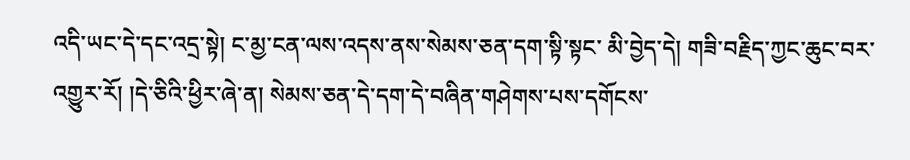འདི་ཡང་དེ་དང་འདྲ་སྟེ། ང་མྱ་ངན་ལས་འདས་ནས་སེམས་ཅན་དག་སྟི་སྟང་ མི་བྱེད་དེ། གཟི་བརྗིད་ཀྱང་ཆུང་བར་འགྱུར་རོ། །དེ་ཅིའི་ཕྱིར་ཞེ་ན། སེམས་ཅན་དེ་དག་དེ་བཞིན་གཤེགས་པས་དགོངས་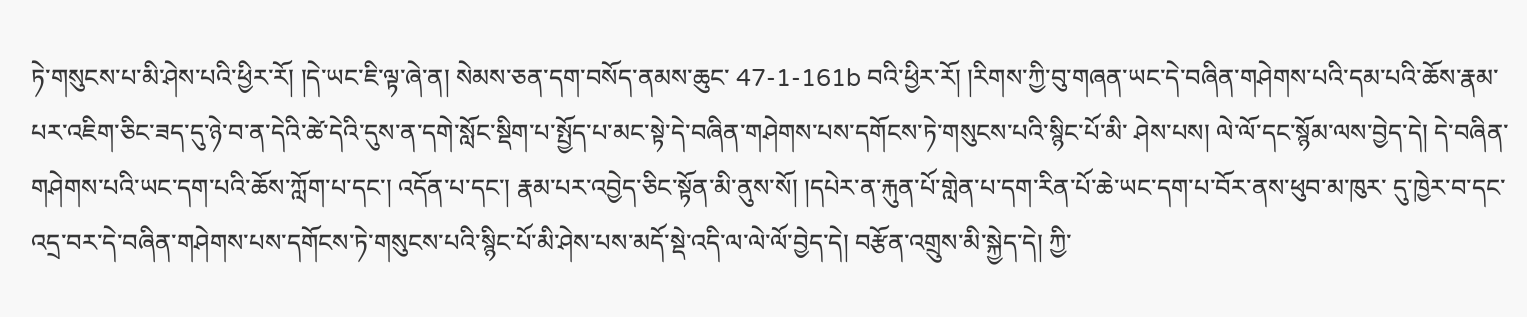ཏེ་གསུངས་པ་མི་ཤེས་པའི་ཕྱིར་རོ། །དེ་ཡང་ཇི་ལྟ་ཞེ་ན། སེམས་ཅན་དག་བསོད་ནམས་ཆུང་ 47-1-161b བའི་ཕྱིར་རོ། །རིགས་ཀྱི་བུ་གཞན་ཡང་དེ་བཞིན་གཤེགས་པའི་དམ་པའི་ཆོས་རྣམ་པར་འཇིག་ཅིང་ཟད་དུ་ཉེ་བ་ན་དེའི་ཚེ་དེའི་དུས་ན་དགེ་སློང་སྡིག་པ་སྤྱོད་པ་མང་སྟེ་དེ་བཞིན་གཤེགས་པས་དགོངས་ཏེ་གསུངས་པའི་སྙིང་པོ་མི་ ཤེས་པས། ལེ་ལོ་དང་སྙོམ་ལས་བྱེད་དེ། དེ་བཞིན་གཤེགས་པའི་ཡང་དག་པའི་ཆོས་ཀློག་པ་དང་། འདོན་པ་དང་། རྣམ་པར་འབྱེད་ཅིང་སྟོན་མི་ནུས་སོ། །དཔེར་ན་རྐུན་པོ་གླེན་པ་དག་རིན་པོ་ཆེ་ཡང་དག་པ་བོར་ནས་ཕུབ་མ་ཁུར་ དུ་ཁྱེར་བ་དང་འདྲ་བར་དེ་བཞིན་གཤེགས་པས་དགོངས་ཏེ་གསུངས་པའི་སྙིང་པོ་མི་ཤེས་པས་མདོ་སྡེ་འདི་ལ་ལེ་ལོ་བྱེད་དེ། བརྩོན་འགྲུས་མི་སྐྱེད་དེ། ཀྱི་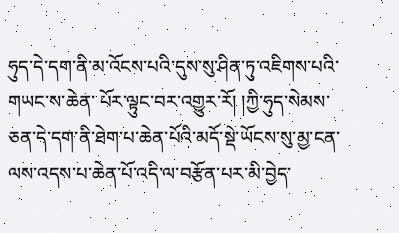ཧུད་དེ་དག་ནི་མ་འོངས་པའི་དུས་སུ་ཤིན་ཏུ་འཇིགས་པའི་གཡང་ས་ཆེན་ པོར་ལྟུང་བར་འགྱུར་རོ། །ཀྱི་ཧུད་སེམས་ཅན་དེ་དག་ནི་ཐེག་པ་ཆེན་པོའི་མདོ་སྡེ་ཡོངས་སུ་མྱ་ངན་ལས་འདས་པ་ཆེན་པོ་འདི་ལ་བརྩོན་པར་མི་བྱེད་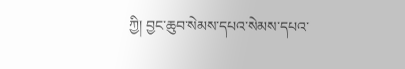ཀྱི། བྱང་ཆུབ་སེམས་དཔའ་སེམས་དཔའ་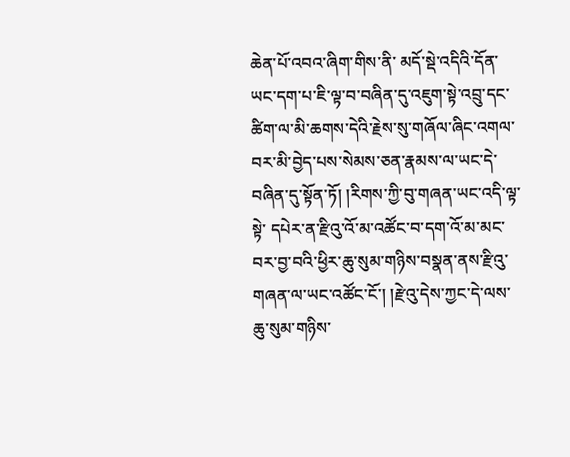ཆེན་པོ་འབའ་ཞིག་གིས་ནི་ མདོ་སྡེ་འདིའི་དོན་ཡང་དག་པ་ཇི་ལྟ་བ་བཞིན་དུ་འཇུག་སྟེ་འབྲུ་དང་ཚིག་ལ་མི་ཆགས་དེའི་རྗེས་སུ་གཞོལ་ཞིང་འགལ་བར་མི་བྱེད་པས་སེམས་ཅན་རྣམས་ལ་ཡང་དེ་བཞིན་དུ་སྟོན་ཏོ། །རིགས་ཀྱི་བུ་གཞན་ཡང་འདི་ལྟ་སྟེ་ དཔེར་ན་རྫིའུ་འོ་མ་འཚོང་བ་དག་འོ་མ་མང་བར་བྱ་བའི་ཕྱིར་ཆུ་སུམ་གཉིས་བསྣན་ནས་རྫིའུ་གཞན་ལ་ཡང་འཚོང་ངོ་། །རྫེའུ་དེས་ཀྱང་དེ་ལས་ཆུ་སུམ་གཉིས་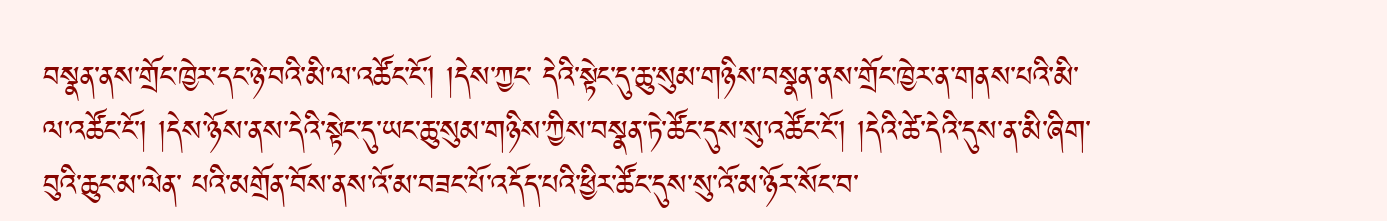བསྣན་ནས་གྲོང་ཁྱེར་དང་ཉེ་བའི་མི་ལ་འཚོང་ངོ་། །དེས་ཀྱང་ དེའི་སྟེང་དུ་ཆུ་སུམ་གཉིས་བསྣན་ནས་གྲོང་ཁྱེར་ན་གནས་པའི་མི་ལ་འཚོང་ངོ་། །དེས་ཉོས་ནས་དེའི་སྟེང་དུ་ཡང་ཆུ་སུམ་གཉིས་ཀྱིས་བསྣན་ཏེ་ཚོང་དུས་སུ་འཚོང་ངོ་། །དེའི་ཚེ་དེའི་དུས་ན་མི་ཞིག་བུའི་ཆུང་མ་ལེན་ པའི་མགྲོན་བོས་ནས་འོ་མ་བཟང་པོ་འདོད་པའི་ཕྱིར་ཚོང་དུས་སུ་འོ་མ་ཉོར་སོང་བ་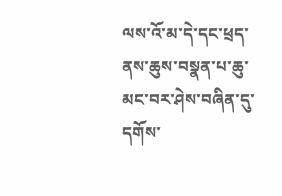ལས་འོ་མ་དེ་དང་ཕྲད་ནས་ཆུས་བསྣན་པ་ཆུ་མང་བར་ཤེས་བཞིན་དུ་དགོས་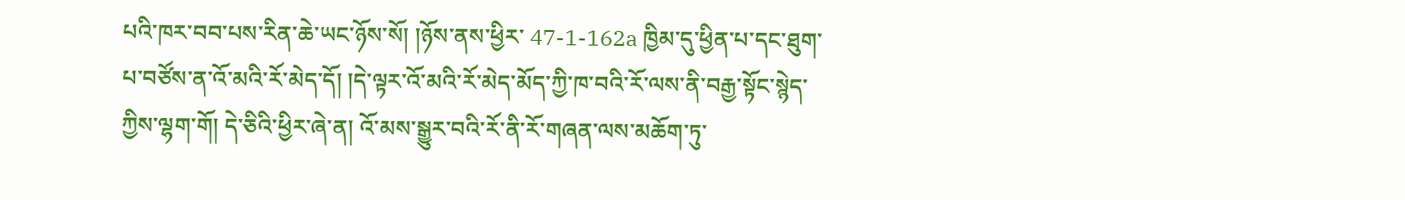པའི་ཁར་བབ་པས་རིན་ཆེ་ཡང་ཉོས་སོ། །ཉོས་ནས་ཕྱིར་ 47-1-162a ཁྱིམ་དུ་ཕྱིན་པ་དང་ཐུག་པ་བཙོས་ན་འོ་མའི་རོ་མེད་དོ། །དེ་ལྟར་འོ་མའི་རོ་མེད་མོད་ཀྱི་ཁ་བའི་རོ་ལས་ནི་བརྒྱ་སྟོང་སྙེད་ཀྱིས་ལྷག་གོ། དེ་ཅིའི་ཕྱིར་ཞེ་ན། འོ་མས་སྒྱུར་བའི་རོ་ནི་རོ་གཞན་ལས་མཆོག་ཏུ་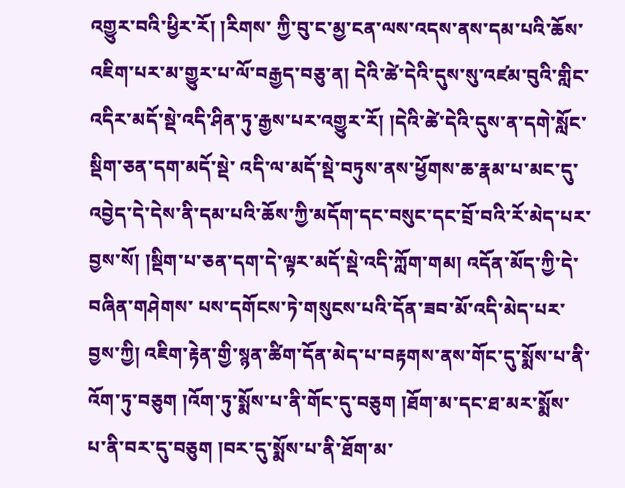འགྱུར་བའི་ཕྱིར་རོ། །རིགས་ ཀྱི་བུ་ང་མྱ་ངན་ལས་འདས་ནས་དམ་པའི་ཆོས་འཇིག་པར་མ་གྱུར་པ་ལོ་བརྒྱད་བཅུ་ན། དེའི་ཚེ་དེའི་དུས་སུ་འཛམ་བུའི་གླིང་འདིར་མདོ་སྡེ་འདི་ཤིན་ཏུ་རྒྱས་པར་འགྱུར་རོ། །དེའི་ཚེ་དེའི་དུས་ན་དགེ་སློང་སྡིག་ཅན་དག་མདོ་སྡེ་ འདི་ལ་མདོ་སྡེ་བཏུས་ནས་ཕྱོགས་ཆ་རྣམ་པ་མང་དུ་འབྱེད་དེ་དེས་ནི་དམ་པའི་ཆོས་ཀྱི་མདོག་དང་བསུང་དང་བྲོ་བའི་རོ་མེད་པར་བྱས་སོ། །སྡིག་པ་ཅན་དག་དེ་ལྟར་མདོ་སྡེ་འདི་ཀློག་གམ། འདོན་མོད་ཀྱི་དེ་བཞིན་གཤེགས་ པས་དགོངས་ཏེ་གསུངས་པའི་དོན་ཟབ་མོ་འདི་མེད་པར་བྱས་ཀྱི། འཇིག་རྟེན་གྱི་སྙན་ཚིག་དོན་མེད་པ་བརྟགས་ནས་གོང་དུ་སྨོས་པ་ནི་འོག་ཏུ་བཅུག །འོག་ཏུ་སྨོས་པ་ནི་གོང་དུ་བཅུག །ཐོག་མ་དང་ཐ་མར་སྨོས་ པ་ནི་བར་དུ་བཅུག །བར་དུ་སྨོས་པ་ནི་ཐོག་མ་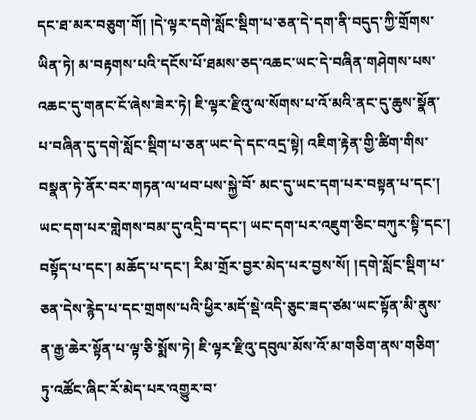དང་ཐ་མར་བཅུག་གོ། །དེ་ལྟར་དགེ་སློང་སྡིག་པ་ཅན་དེ་དག་ནི་བདུད་ཀྱི་གྲོགས་ཡིན་ཏེ། མ་བརྟགས་པའི་དངོས་པོ་ཐམས་ཅད་འཆང་ཡང་དེ་བཞིན་གཤེགས་པས་ འཆང་དུ་གནང་ངོ་ཞེས་ཟེར་ཏེ། ཇི་ལྟར་རྫིའུ་ལ་སོགས་པ་འོ་མའི་ནང་དུ་ཆུས་སྣོན་པ་བཞིན་དུ་དགེ་སློང་སྡིག་པ་ཅན་ཡང་དེ་དང་འདྲ་སྟེ། འཇིག་རྟེན་གྱི་ཚིག་གིས་བསྣན་ཏེ་ནོར་བར་གཏན་ལ་ཕབ་པས་སྐྱེ་བོ་ མང་དུ་ཡང་དག་པར་བསྟན་པ་དང་། ཡང་དག་པར་གླེགས་བམ་དུ་འདྲི་བ་དང་། ཡང་དག་པར་འཇུག་ཅིང་བཀུར་སྟི་དང་། བསྟོད་པ་དང་། མཆོད་པ་དང་། རིམ་གྲོར་བྱར་མེད་པར་བྱས་སོ། །དགེ་སློང་སྡིག་པ་ ཅན་དེས་རྙེད་པ་དང་གྲགས་པའི་ཕྱིར་མདོ་སྡེ་འདི་ཅུང་ཟད་ཙམ་ཡང་སྟོན་མི་ནུས་ན་རྒྱ་ཆེར་སྟོན་པ་ལྟ་ཅི་སྨོས་ཏེ། ཇི་ལྟར་རྫིའུ་དབུལ་མོས་འོ་མ་གཅིག་ནས་གཅིག་ཏུ་འཚོང་ཞིང་རོ་མེད་པར་འགྱུར་བ་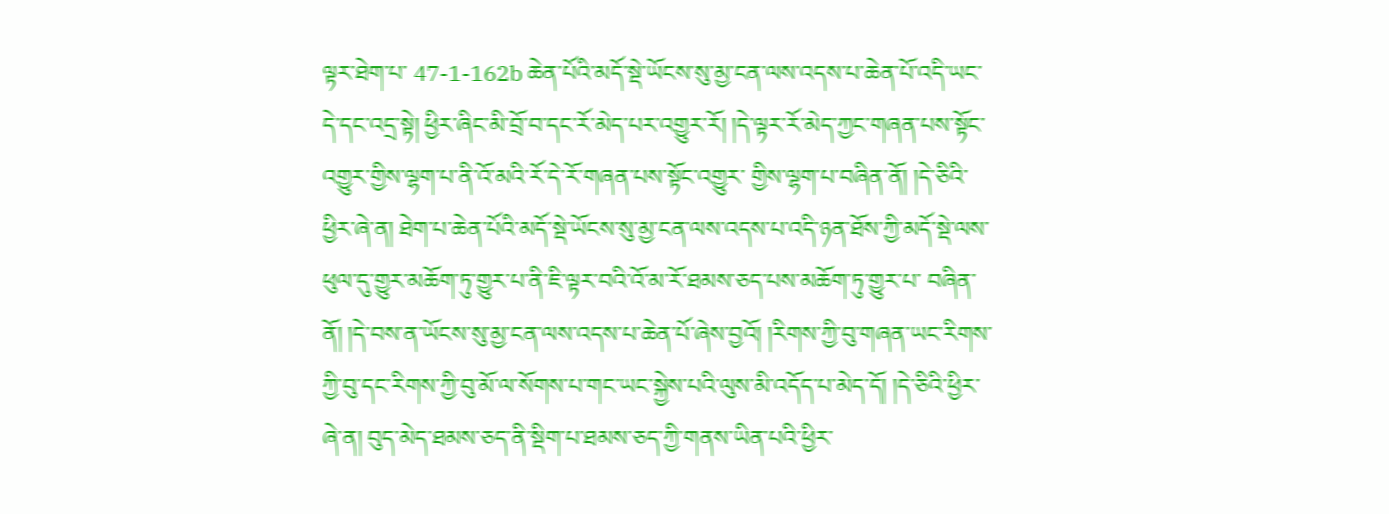ལྟར་ཐེག་པ་ 47-1-162b ཆེན་པོའི་མདོ་སྡེ་ཡོངས་སུ་མྱ་ངན་ལས་འདས་པ་ཆེན་པོ་འདི་ཡང་དེ་དང་འདྲ་སྟེ། ཕྱིར་ཞིང་མི་བྲོ་བ་དང་རོ་མེད་པར་འགྱུར་རོ། །དེ་ལྟར་རོ་མེད་ཀྱང་གཞན་པས་སྟོང་འགྱུར་གྱིས་ལྷག་པ་ནི་འོ་མའི་རོ་དེ་རོ་གཞན་པས་སྟོང་འགྱུར་ གྱིས་ལྷག་པ་བཞིན་ནོ། །དེ་ཅིའི་ཕྱིར་ཞེ་ན། ཐེག་པ་ཆེན་པོའི་མདོ་སྡེ་ཡོངས་སུ་མྱ་ངན་ལས་འདས་པ་འདི་ཉན་ཐོས་ཀྱི་མདོ་སྡེ་ལས་ཕུལ་དུ་གྱུར་མཆོག་ཏུ་གྱུར་པ་ནི་ཇི་ལྟར་བའི་འོ་མ་རོ་ཐམས་ཅད་པས་མཆོག་ཏུ་གྱུར་པ་ བཞིན་ནོ། །དེ་བས་ན་ཡོངས་སུ་མྱ་ངན་ལས་འདས་པ་ཆེན་པོ་ཞེས་བྱའོ། །རིགས་ཀྱི་བུ་གཞན་ཡང་རིགས་ཀྱི་བུ་དང་རིགས་ཀྱི་བུ་མོ་ལ་སོགས་པ་གང་ཡང་སྐྱེས་པའི་ལུས་མི་འདོད་པ་མེད་དོ། །དེ་ཅིའི་ཕྱིར་ཞེ་ན། བུད་མེད་ཐམས་ཅད་ནི་སྡིག་པ་ཐམས་ཅད་ཀྱི་གནས་ཡིན་པའི་ཕྱིར་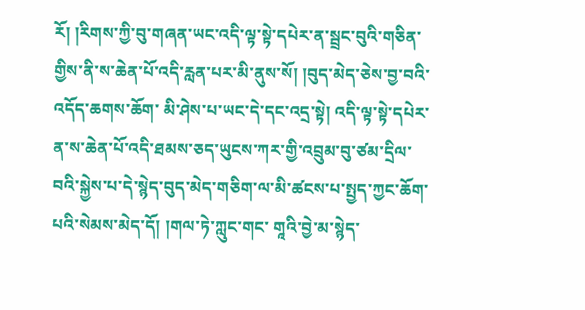རོ། །རིགས་ཀྱི་བུ་གཞན་ཡང་འདི་ལྟ་སྟེ་དཔེར་ན་སྦྲང་བུའི་གཅིན་གྱིས་ནི་ས་ཆེན་པོ་འདི་རླན་པར་མི་ནུས་སོ། །བུད་མེད་ཅེས་བྱ་བའི་འདོད་ཆགས་ཆོག་ མི་ཤེས་པ་ཡང་དེ་དང་འདྲ་སྟེ། འདི་ལྟ་སྟེ་དཔེར་ན་ས་ཆེན་པོ་འདི་ཐམས་ཅད་ཡུངས་ཀར་གྱི་འབྲུམ་བུ་ཙམ་དྲིལ་བའི་སྐྱེས་པ་དེ་སྙེད་བུད་མེད་གཅིག་ལ་མི་ཚངས་པ་སྤྱད་ཀྱང་ཆོག་པའི་སེམས་མེད་དོ། །གལ་ཏེ་ཀླུང་གང་ གཱའི་བྱེ་མ་སྙེད་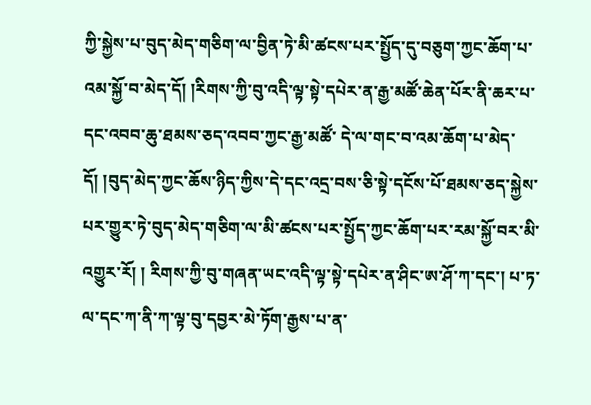ཀྱི་སྐྱེས་པ་བུད་མེད་གཅིག་ལ་བྱིན་ཏེ་མི་ཚངས་པར་སྤྱོད་དུ་བཅུག་ཀྱང་ཆོག་པ་འམ་སྐྱོ་བ་མེད་དོ། །རིགས་ཀྱི་བུ་འདི་ལྟ་སྟེ་དཔེར་ན་རྒྱ་མཚོ་ཆེན་པོར་ནི་ཆར་པ་དང་འབབ་ཆུ་ཐམས་ཅད་འབབ་ཀྱང་རྒྱ་མཚོ་ དེ་ལ་གང་བ་འམ་ཆོག་པ་མེད་དོ། །བུད་མེད་ཀྱང་ཆོས་ཉིད་ཀྱིས་དེ་དང་འདྲ་བས་ཅི་སྟེ་དངོས་པོ་ཐམས་ཅད་སྐྱེས་པར་གྱུར་ཏེ་བུད་མེད་གཅིག་ལ་མི་ཚངས་པར་སྤྱོད་ཀྱང་ཆོག་པར་རམ་སྐྱོ་བར་མི་འགྱུར་རོ། ། རིགས་ཀྱི་བུ་གཞན་ཡང་འདི་ལྟ་སྟེ་དཔེར་ན་ཤིང་ཨ་ཤོ་ཀ་དང་། པ་ཏ་ལ་དང་ཀ་ནི་ཀ་ལྟ་བུ་དབྱར་མེ་ཏོག་རྒྱས་པ་ན་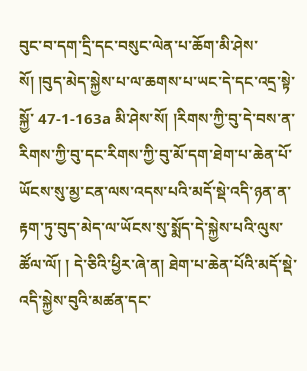བུང་བ་དག་དྲི་དང་བསུང་ལེན་པ་ཆོག་མི་ཤེས་སོ། །བུད་མེད་སྐྱེས་པ་ལ་ཆགས་པ་ཡང་དེ་དང་འདྲ་སྟེ་སྐྱོ་ 47-1-163a མི་ཤེས་སོ། །རིགས་ཀྱི་བུ་དེ་བས་ན་རིགས་ཀྱི་བུ་དང་རིགས་ཀྱི་བུ་མོ་དག་ཐེག་པ་ཆེན་པོ་ཡོངས་སུ་མྱ་ངན་ལས་འདས་པའི་མདོ་སྡེ་འདི་ཉན་ན་རྟག་ཏུ་བུད་མེད་ལ་ཡོངས་སུ་སྨོད་དེ་སྐྱེས་པའི་ལུས་ཚོལ་ལོ། ། དེ་ཅིའི་ཕྱིར་ཞེ་ན། ཐེག་པ་ཆེན་པོའི་མདོ་སྡེ་འདི་སྐྱེས་བུའི་མཚན་དང་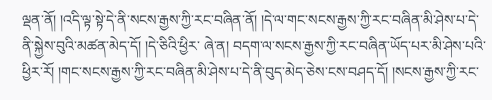ལྡན་ནོ། །འདི་ལྟ་སྟེ་དེ་ནི་སངས་རྒྱས་ཀྱི་རང་བཞིན་ནོ། །དེ་ལ་གང་སངས་རྒྱས་ཀྱི་རང་བཞིན་མི་ཤེས་པ་དེ་ནི་སྐྱེས་བུའི་མཚན་མེད་དོ། །དེ་ཅིའི་ཕྱིར་ ཞེ་ན། བདག་ལ་སངས་རྒྱས་ཀྱི་རང་བཞིན་ཡོད་པར་མི་ཤེས་པའི་ཕྱིར་རོ། །གང་སངས་རྒྱས་ཀྱི་རང་བཞིན་མི་ཤེས་པ་དེ་ནི་བུད་མེད་ཅེས་ངས་བཤད་དོ། །སངས་རྒྱས་ཀྱི་རང་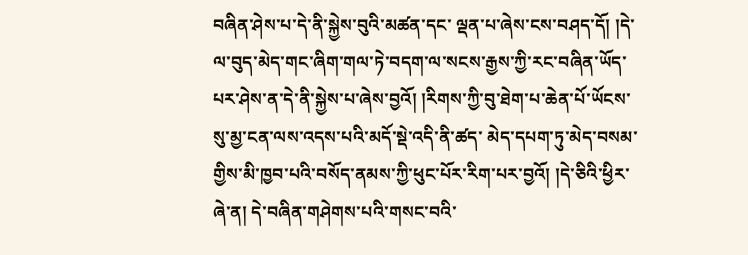བཞིན་ཤེས་པ་དེ་ནི་སྐྱེས་བུའི་མཚན་དང་ ལྡན་པ་ཞེས་ངས་བཤད་དོ། །དེ་ལ་བུད་མེད་གང་ཞིག་གལ་ཏེ་བདག་ལ་སངས་རྒྱས་ཀྱི་རང་བཞིན་ཡོད་པར་ཤེས་ན་དེ་ནི་སྐྱེས་པ་ཞེས་བྱའོ། །རིགས་ཀྱི་བུ་ཐེག་པ་ཆེན་པོ་ཡོངས་སུ་མྱ་ངན་ལས་འདས་པའི་མདོ་སྡེ་འདི་ནི་ཚད་ མེད་དཔག་ཏུ་མེད་བསམ་གྱིས་མི་ཁྱབ་པའི་བསོད་ནམས་ཀྱི་ཕུང་པོར་རིག་པར་བྱའོ། །དེ་ཅིའི་ཕྱིར་ཞེ་ན། དེ་བཞིན་གཤེགས་པའི་གསང་བའི་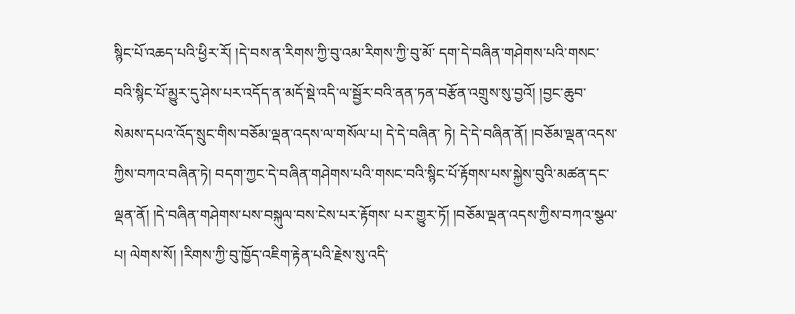སྙིང་པོ་འཆད་པའི་ཕྱིར་རོ། །དེ་བས་ན་རིགས་ཀྱི་བུ་འམ་རིགས་ཀྱི་བུ་མོ་ དག་དེ་བཞིན་གཤེགས་པའི་གསང་བའི་སྙིང་པོ་མྱུར་དུ་ཤེས་པར་འདོད་ན་མདོ་སྡེ་འདི་ལ་སྦྱོར་བའི་ནན་ཏན་བརྩོན་འགྲུས་སུ་བྱའོ། །བྱང་ཆུབ་སེམས་དཔའ་འོད་སྲུང་གིས་བཅོམ་ལྡན་འདས་ལ་གསོལ་པ། དེ་དེ་བཞིན་ ཏེ། དེ་དེ་བཞིན་ནོ། །བཅོམ་ལྡན་འདས་ཀྱིས་བཀའ་བཞིན་ཏེ། བདག་ཀྱང་དེ་བཞིན་གཤེགས་པའི་གསང་བའི་སྙིང་པོ་རྟོགས་པས་སྐྱེས་བུའི་མཚན་དང་ལྡན་ནོ། །དེ་བཞིན་གཤེགས་པས་བསྐུལ་བས་ངེས་པར་རྟོགས་ པར་གྱུར་ཏོ། །བཅོམ་ལྡན་འདས་ཀྱིས་བཀའ་སྩལ་པ། ལེགས་སོ། །རིགས་ཀྱི་བུ་ཁྱོད་འཇིག་རྟེན་པའི་རྗེས་སུ་འདི་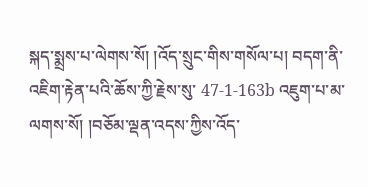སྐད་སྨྲས་པ་ལེགས་སོ། །འོད་སྲུང་གིས་གསོལ་པ། བདག་ནི་འཇིག་རྟེན་པའི་ཆོས་ཀྱི་རྗེས་སུ་ 47-1-163b འཇུག་པ་མ་ལགས་སོ། །བཅོམ་ལྡན་འདས་ཀྱིས་འོད་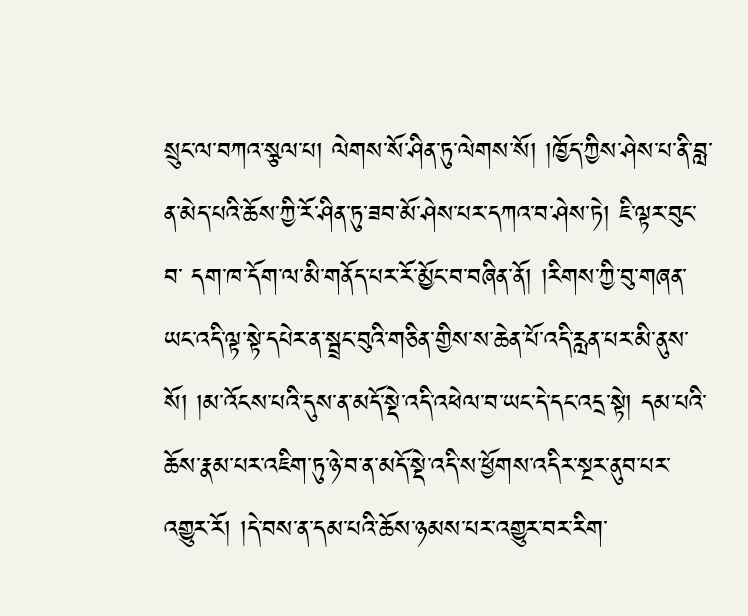སྲུང་ལ་བཀའ་སྩལ་པ། ལེགས་སོ་ཤིན་ཏུ་ལེགས་སོ། །ཁྱོད་ཀྱིས་ཤེས་པ་ནི་བླ་ན་མེད་པའི་ཆོས་ཀྱི་རོ་ཤིན་ཏུ་ཟབ་མོ་ཤེས་པར་དཀའ་བ་ཤེས་ཏེ། ཇི་ལྟར་བུང་བ་ དག་ཁ་དོག་ལ་མི་གནོད་པར་རོ་མྱོང་བ་བཞིན་ནོ། །རིགས་ཀྱི་བུ་གཞན་ཡང་འདི་ལྟ་སྟེ་དཔེར་ན་སྦྲང་བུའི་གཅིན་གྱིས་ས་ཆེན་པོ་འདི་རླན་པར་མི་ནུས་སོ། །མ་འོངས་པའི་དུས་ན་མདོ་སྡེ་འདི་འཕེལ་བ་ཡང་དེ་དང་འདྲ་སྟེ། དམ་པའི་ཆོས་རྣམ་པར་འཇིག་ཏུ་ཉེ་བ་ན་མདོ་སྡེ་འདི་ས་ཕྱོགས་འདིར་སྔར་ནུབ་པར་འགྱུར་རོ། །དེ་བས་ན་དམ་པའི་ཆོས་ཉམས་པར་འགྱུར་བར་རིག་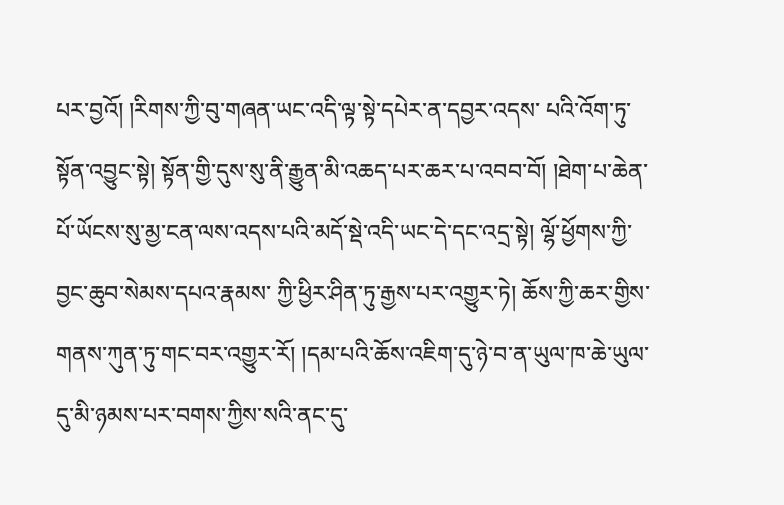པར་བྱའོ། །རིགས་ཀྱི་བུ་གཞན་ཡང་འདི་ལྟ་སྟེ་དཔེར་ན་དབྱར་འདས་ པའི་འོག་ཏུ་སྟོན་འབྱུང་སྟེ། སྟོན་གྱི་དུས་སུ་ནི་རྒྱུན་མི་འཆད་པར་ཆར་པ་འབབ་བོ། །ཐེག་པ་ཆེན་པོ་ཡོངས་སུ་མྱ་ངན་ལས་འདས་པའི་མདོ་སྡེ་འདི་ཡང་དེ་དང་འདྲ་སྟེ། ལྷོ་ཕྱོགས་ཀྱི་བྱང་ཆུབ་སེམས་དཔའ་རྣམས་ ཀྱི་ཕྱིར་ཤིན་ཏུ་རྒྱས་པར་འགྱུར་ཏེ། ཆོས་ཀྱི་ཆར་གྱིས་གནས་ཀུན་ཏུ་གང་བར་འགྱུར་རོ། །དམ་པའི་ཆོས་འཇིག་དུ་ཉེ་བ་ན་ཡུལ་ཁ་ཆེ་ཡུལ་དུ་མི་ཉམས་པར་བགས་ཀྱིས་སའི་ནང་དུ་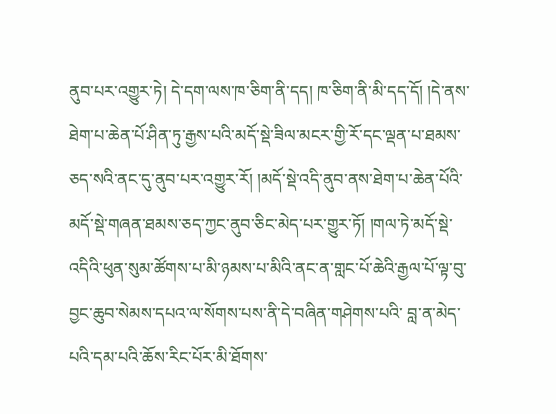ནུབ་པར་འགྱུར་ཏེ། དེ་དག་ལས་ཁ་ཅིག་ནི་དད། ཁ་ཅིག་ནི་མི་དད་དོ། །དེ་ནས་ཐེག་པ་ཆེན་པོ་ཤིན་ཏུ་རྒྱས་པའི་མདོ་སྡེ་ཟིལ་མངར་གྱི་རོ་དང་ལྡན་པ་ཐམས་ཅད་སའི་ནང་དུ་ནུབ་པར་འགྱུར་རོ། །མདོ་སྡེ་འདི་ནུབ་ནས་ཐེག་པ་ཆེན་པོའི་ མདོ་སྡེ་གཞན་ཐམས་ཅད་ཀྱང་ནུབ་ཅིང་མེད་པར་གྱུར་ཏོ། །གལ་ཏེ་མདོ་སྡེ་འདིའི་ཕུན་སུམ་ཚོགས་པ་མི་ཉམས་པ་མིའི་ནང་ན་གླང་པོ་ཆེའི་རྒྱལ་པོ་ལྟ་བུ་བྱང་ཆུབ་སེམས་དཔའ་ལ་སོགས་པས་ནི་དེ་བཞིན་གཤེགས་པའི་ བླ་ན་མེད་པའི་དམ་པའི་ཆོས་རིང་པོར་མི་ཐོགས་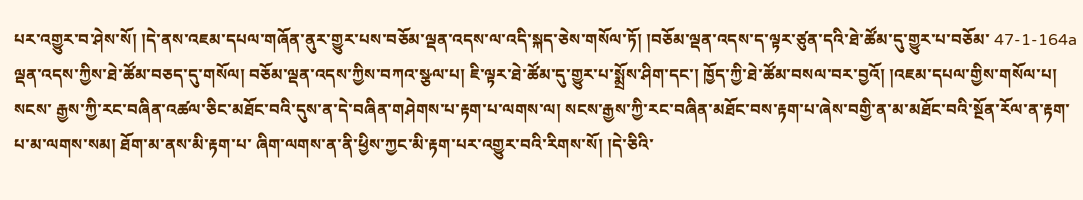པར་འགྱུར་བ་ཤེས་སོ། །དེ་ནས་འཇམ་དཔལ་གཞོན་ནུར་གྱུར་པས་བཅོམ་ལྡན་འདས་ལ་འདི་སྐད་ཅེས་གསོལ་ཏོ། །བཅོམ་ལྡན་འདས་ད་ལྟར་ཙུན་དའི་ཐེ་ཚོམ་དུ་གྱུར་པ་བཅོམ་ 47-1-164a ལྡན་འདས་ཀྱིས་ཐེ་ཚོམ་བཅད་དུ་གསོལ། བཅོམ་ལྡན་འདས་ཀྱིས་བཀའ་སྩལ་པ། ཇི་ལྟར་ཐེ་ཚོམ་དུ་གྱུར་པ་སྨྲོས་ཤིག་དང་། ཁྱོད་ཀྱི་ཐེ་ཚོམ་བསལ་བར་བྱའོ། །འཇམ་དཔལ་གྱིས་གསོལ་པ། སངས་ རྒྱས་ཀྱི་རང་བཞིན་འཚལ་ཅིང་མཐོང་བའི་དུས་ན་དེ་བཞིན་གཤེགས་པ་རྟག་པ་ལགས་ལ། སངས་རྒྱས་ཀྱི་རང་བཞིན་མཐོང་བས་རྟག་པ་ཞེས་བགྱི་ན་མ་མཐོང་བའི་སྔོན་རོལ་ན་རྟག་པ་མ་ལགས་སམ། ཐོག་མ་ནས་མི་རྟག་པ་ ཞིག་ལགས་ན་ནི་ཕྱིས་ཀྱང་མི་རྟག་པར་འགྱུར་བའི་རིགས་སོ། །དེ་ཅིའི་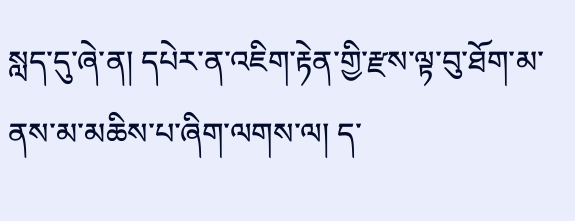སླད་དུ་ཞེ་ན། དཔེར་ན་འཇིག་རྟེན་གྱི་རྫས་ལྟ་བུ་ཐོག་མ་ནས་མ་མཆིས་པ་ཞིག་ལགས་ལ། ད་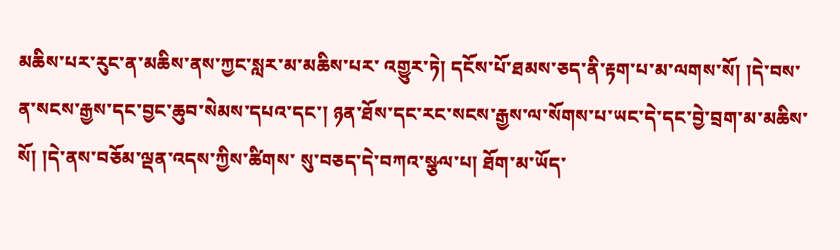མཆིས་པར་རུང་ན་མཆིས་ནས་ཀྱང་སླར་མ་མཆིས་པར་ འགྱུར་ཏེ། དངོས་པོ་ཐམས་ཅད་ནི་རྟག་པ་མ་ལགས་སོ། །དེ་བས་ན་སངས་རྒྱས་དང་བྱང་ཆུབ་སེམས་དཔའ་དང་། ཉན་ཐོས་དང་རང་སངས་རྒྱས་ལ་སོགས་པ་ཡང་དེ་དང་བྱེ་བྲག་མ་མཆིས་སོ། །དེ་ནས་བཅོམ་ལྡན་འདས་ཀྱིས་ཚིགས་ སུ་བཅད་དེ་བཀའ་སྩལ་པ། ཐོག་མ་ཡོད་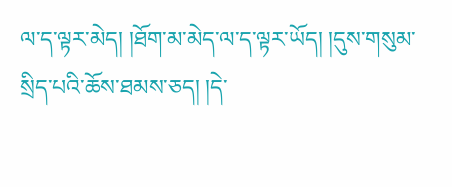ལ་ད་ལྟར་མེད། །ཐོག་མ་མེད་ལ་ད་ལྟར་ཡོད། །དུས་གསུམ་སྲིད་པའི་ཆོས་ཐམས་ཅད། །དེ་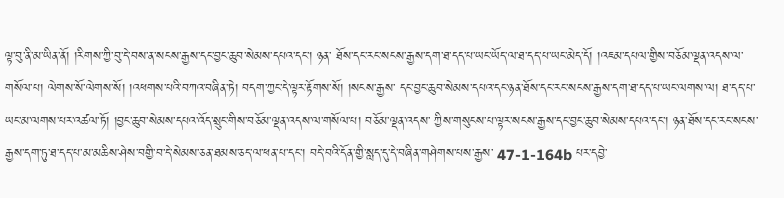ལྟ་བུ་ནི་མ་ཡིན་ནོ། །རིགས་ཀྱི་བུ་དེ་བས་ན་སངས་རྒྱས་དང་བྱང་ཆུབ་སེམས་དཔའ་དང་། ཉན་ ཐོས་དང་རང་སངས་རྒྱས་དག་ཐ་དད་པ་ཡང་ཡོད་ལ་ཐ་དད་པ་ཡང་མེད་དོ། །འཇམ་དཔལ་གྱིས་བཅོམ་ལྡན་འདས་ལ་གསོལ་པ། ལེགས་སོ་ལེགས་སོ། །འཕགས་པའི་བཀའ་བཞིན་ཏེ། བདག་ཀྱང་དེ་ལྟར་རྟོགས་སོ། །སངས་རྒྱས་ དང་བྱང་ཆུབ་སེམས་དཔའ་དང་ཉན་ཐོས་དང་རང་སངས་རྒྱས་དག་ཐ་དད་པ་ཡང་ལགས་ལ། ཐ་དད་པ་ཡང་མ་ལགས་པར་འཚལ་ཏོ། །བྱང་ཆུབ་སེམས་དཔའ་འོད་སྲུང་གིས་བཅོམ་ལྡན་འདས་ལ་གསོལ་པ། བཅོམ་ལྡན་འདས་ ཀྱིས་གསུངས་པ་ལྟར་སངས་རྒྱས་དང་བྱང་ཆུབ་སེམས་དཔའ་དང་། ཉན་ཐོས་དང་རང་སངས་རྒྱས་དག་ཏུ་ཐ་དད་པ་མ་མཆིས་ཤེས་བགྱི་བ་དེ་སེམས་ཅན་ཐམས་ཅད་ལ་ཕན་པ་དང་། བདེ་བའི་དོན་གྱི་སླད་དུ་དེ་བཞིན་གཤེགས་པས་རྒྱས་ 47-1-164b པར་དབྱེ་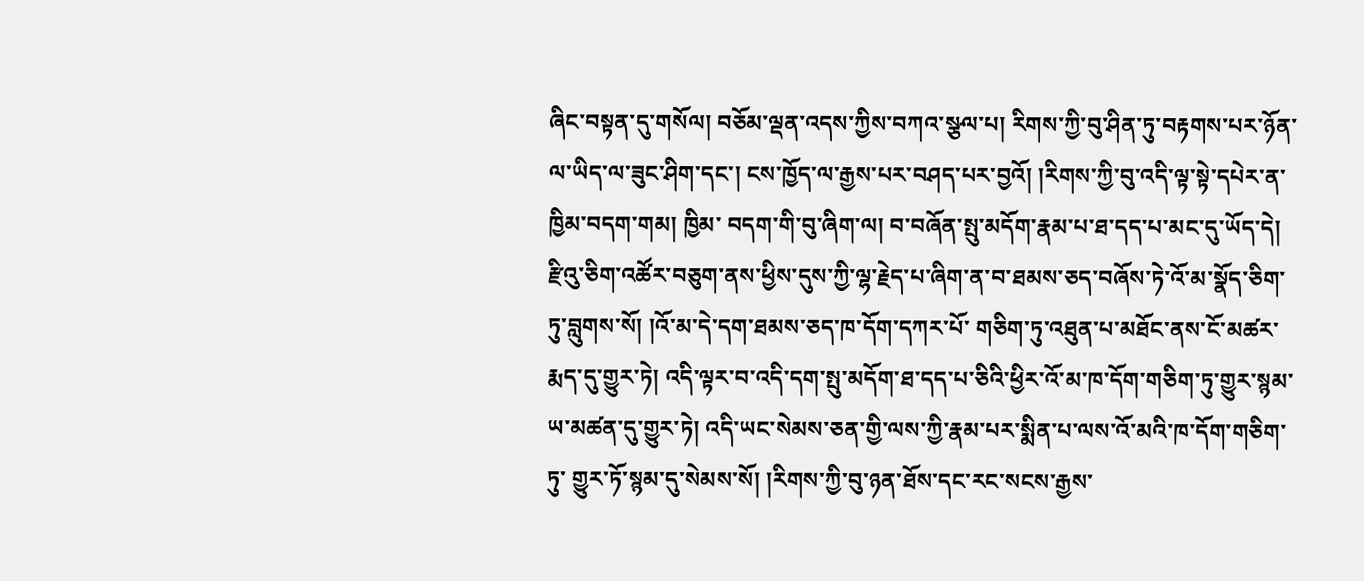ཞིང་བསྟན་དུ་གསོལ། བཅོམ་ལྡན་འདས་ཀྱིས་བཀའ་སྩལ་པ། རིགས་ཀྱི་བུ་ཤིན་ཏུ་བརྟགས་པར་ཉོན་ལ་ཡིད་ལ་ཟུང་ཤིག་དང་། ངས་ཁྱོད་ལ་རྒྱས་པར་བཤད་པར་བྱའོ། །རིགས་ཀྱི་བུ་འདི་ལྟ་སྟེ་དཔེར་ན་ཁྱིམ་བདག་གམ། ཁྱིམ་ བདག་གི་བུ་ཞིག་ལ། བ་བཞོན་སྤུ་མདོག་རྣམ་པ་ཐ་དད་པ་མང་དུ་ཡོད་དེ། རྫིའུ་ཅིག་འཚོར་བཅུག་ནས་ཕྱིས་དུས་ཀྱི་ལྷ་རྗེད་པ་ཞིག་ན་བ་ཐམས་ཅད་བཞོས་ཏེ་འོ་མ་སྣོད་ཅིག་ཏུ་བླུགས་སོ། །འོ་མ་དེ་དག་ཐམས་ཅད་ཁ་དོག་དཀར་པོ་ གཅིག་ཏུ་འཐུན་པ་མཐོང་ནས་ངོ་མཚར་རྨད་དུ་གྱུར་ཏེ། འདི་ལྟར་བ་འདི་དག་སྤུ་མདོག་ཐ་དད་པ་ཅིའི་ཕྱིར་འོ་མ་ཁ་དོག་གཅིག་ཏུ་གྱུར་སྙམ་ཡ་མཚན་དུ་གྱུར་ཏེ། འདི་ཡང་སེམས་ཅན་གྱི་ལས་ཀྱི་རྣམ་པར་སྨིན་པ་ལས་འོ་མའི་ཁ་དོག་གཅིག་ཏུ་ གྱུར་ཏོ་སྙམ་དུ་སེམས་སོ། །རིགས་ཀྱི་བུ་ཉན་ཐོས་དང་རང་སངས་རྒྱས་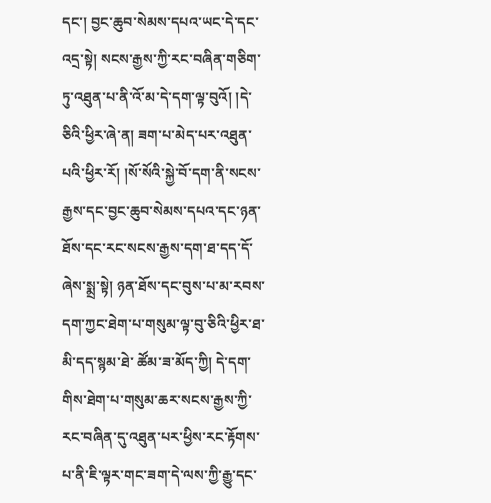དང་། བྱང་ཆུབ་སེམས་དཔའ་ཡང་དེ་དང་འདྲ་སྟེ། སངས་རྒྱས་ཀྱི་རང་བཞིན་གཅིག་ཏུ་འཐུན་པ་ནི་འོ་མ་དེ་དག་ལྟ་བུའོ། །དེ་ཅིའི་ཕྱིར་ཞེ་ན། ཟག་པ་མེད་པར་འཐུན་ པའི་ཕྱིར་རོ། །སོ་སོའི་སྐྱེ་བོ་དག་ནི་སངས་རྒྱས་དང་བྱང་ཆུབ་སེམས་དཔའ་དང་ཉན་ཐོས་དང་རང་སངས་རྒྱས་དག་ཐ་དད་དོ་ཞེས་སྨྲ་སྟེ། ཉན་ཐོས་དང་བུས་པ་མ་རབས་དག་ཀྱང་ཐེག་པ་གསུམ་ལྟ་བུ་ཅིའི་ཕྱིར་ཐ་མི་དད་སྙམ་ཐེ་ ཚོམ་ཟ་མོད་ཀྱི། དེ་དག་གིས་ཐེག་པ་གསུམ་ཆར་སངས་རྒྱས་ཀྱི་རང་བཞིན་དུ་འཐུན་པར་ཕྱིས་རང་རྟོགས་པ་ནི་ཇི་ལྟར་གང་ཟག་དེ་ལས་ཀྱི་རྒྱུ་དང་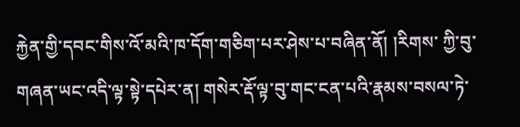རྐྱེན་གྱི་དབང་གིས་འོ་མའི་ཁ་དོག་གཅིག་པར་ཤེས་པ་བཞིན་ནོ། །རིགས་ ཀྱི་བུ་གཞན་ཡང་འདི་ལྟ་སྟེ་དཔེར་ན། གསེར་རྡོ་ལྟ་བུ་གང་ངན་པའི་རྣམས་བསལ་ཏེ་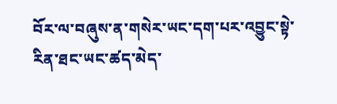བོར་ལ་བཞུས་ན་གསེར་ཡང་དག་པར་འབྱུང་སྟེ་རིན་ཐང་ཡང་ཚད་མེད་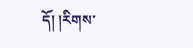དོ། །རིགས་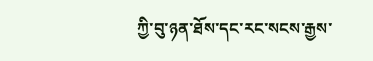ཀྱི་བུ་ཉན་ཐོས་དང་རང་སངས་རྒྱས་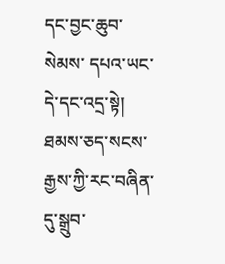དང་བྱང་ཆུབ་སེམས་ དཔའ་ཡང་དེ་དང་འདྲ་སྟེ། ཐམས་ཅད་སངས་རྒྱས་ཀྱི་རང་བཞིན་དུ་སྒྲུབ་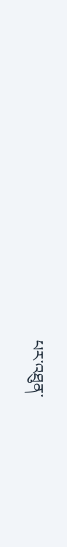པར་འཐུན་